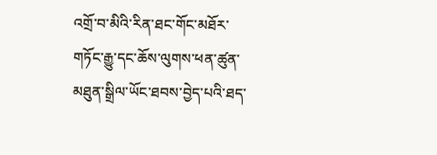འགྲོ་བ་མིའི་རིན་ཐང་གོང་མཐོར་གཏོང་རྒྱུ་དང་ཆོས་ལུགས་ཕན་ཚུན་མཐུན་སྒྲིལ་ཡོང་ཐབས་བྱེད་པའི་ཐད་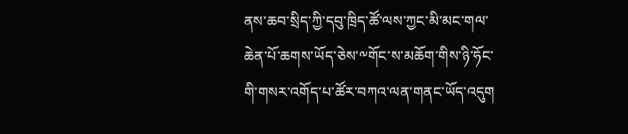ནས་ཆབ་སྲིད་ཀྱི་དབུ་ཁྲིད་ཚོ་ལས་ཀྱང་མི་མང་གལ་ཆེན་པོ་ཆགས་ཡོད་ཅེས་༸གོང་ས་མཆོག་གིས་ཉི་ཧོང་གི་གསར་འགོད་པ་ཚོར་བཀའ་ལན་གནང་ཡོད་འདུག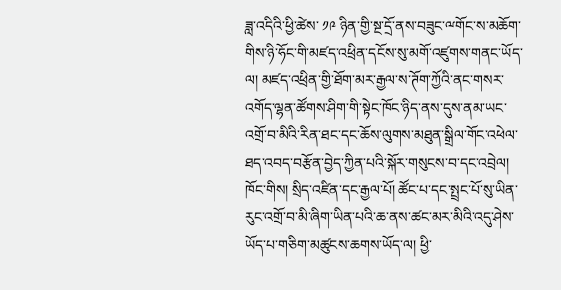ཟླ་འདིའི་ཕྱི་ཚེས་ ༡༩ ཉིན་གྱི་སྔ་དྲོ་ནས་བཟུང་ྋགོང་ས་མཆོག་གིས་ཉི་ཧོང་གི་མཛད་འཕྲིན་དངོས་སུ་མགོ་འཛུགས་གནང་ཡོད་ལ། མཛད་འཕྲིན་གྱི་ཐོག་མར་རྒྱལ་ས་ཊོག་ཀྱོའི་ནང་གསར་འགོད་ལྷན་ཚོགས་ཤིག་གི་སྟེང་ཁོང་ཉིད་ནས་དུས་ནམ་ཡང་འགྲོ་བ་མིའི་རིན་ཐང་དང་ཆོས་ལུགས་མཐུན་སྒྲིལ་གོང་འཕེལ་ཐད་འབད་བརྩོན་བྱེད་ཀྱིན་པའི་སྐོར་གསུངས་བ་དང་འབྲེལ། ཁོང་གིས། སྲིད་འཛིན་དང་རྒྱལ་པོ། ཚོང་པ་དང་སྤྲང་པོ་སུ་ཡིན་རུང་འགྲོ་བ་མི་ཞིག་ཡིན་པའི་ཆ་ནས་ཚང་མར་མིའི་འདུ་ཤེས་ཡོད་པ་གཅིག་མཚུངས་ཆགས་ཡོད་ལ། ཕྱི་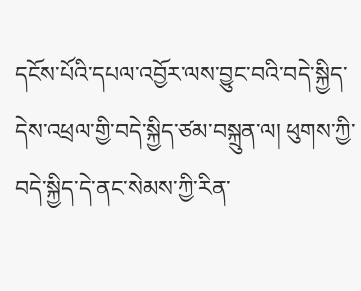དངོས་པོའི་དཔལ་འབྱོར་ལས་བྱུང་བའི་བདེ་སྐྱིད་དེས་འཕྲལ་གྱི་བདེ་སྐྱིད་ཙམ་བསྐྲུན་ལ། ཕུགས་ཀྱི་བདེ་སྐྱིད་དེ་ནང་སེམས་ཀྱི་རིན་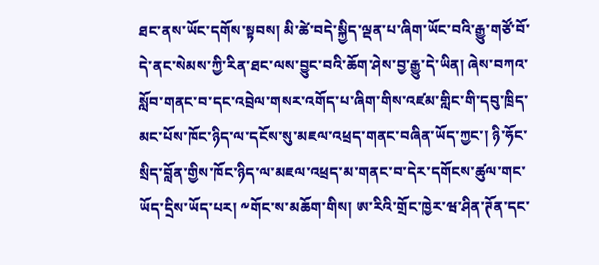ཐང་ནས་ཡོང་དགོས་སྟབས། མི་ཚེ་བདེ་སྐྱིད་ལྡན་པ་ཞིག་ཡོང་བའི་རྒྱུ་གཙོ་བོ་དེ་ནང་སེམས་ཀྱི་རིན་ཐང་ལས་བྱུང་བའི་ཆོག་ཤེས་བྱ་རྒྱུ་དེ་ཡིན། ཞེས་བཀའ་སློབ་གནང་བ་དང་འབྲེལ་གསར་འགོད་པ་ཞིག་གིས་འཛམ་གླིང་གི་དབུ་ཁྲིད་མང་པོས་ཁོང་ཉིད་ལ་དངོས་སུ་མཇལ་འཕྲད་གནང་བཞིན་ཡོད་ཀྱང་། ཉི་ཧོང་སྲིད་བློན་གྱིས་ཁོང་ཉིད་ལ་མཇལ་འཕྲད་མ་གནང་བ་དེར་དགོངས་ཚུལ་གང་ཡོད་དྲིས་ཡོད་པར། ༸གོང་ས་མཆོག་གིས། ཨ་རིའི་གྲོང་ཁྱེར་ཝ་ཤིན་ཊོན་དང་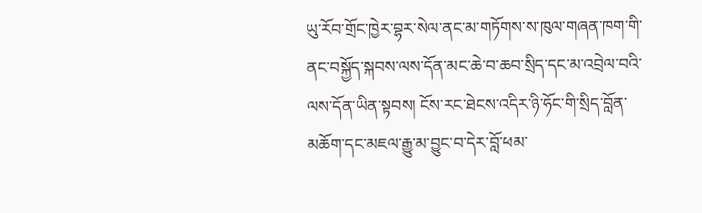ཡུ་རོབ་གྲོང་ཁྱེར་བྷར་སེལ་ནང་མ་གཏོགས་ས་ཁུལ་གཞན་ཁག་གི་ནང་བསྐྱོད་སྐབས་ལས་དོན་མང་ཆེ་བ་ཆབ་སྲིད་དང་མ་འབྲེལ་བའི་ལས་དོན་ཡིན་སྟབས། ངོས་རང་ཐེངས་འདིར་ཉི་ཧོང་གི་སྲིད་བློན་མཆོག་དང་མཇལ་རྒྱུ་མ་བྱུང་བ་དེར་བློ་ཕམ་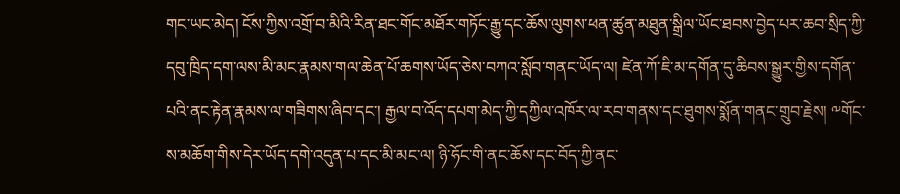གང་ཡང་མེད། ངོས་ཀྱིས་འགྲོ་བ་མིའི་རིན་ཐང་གོང་མཐོར་གཏོང་རྒྱུ་དང་ཆོས་ལུགས་ཕན་ཚུན་མཐུན་སྒྲིལ་ཡོང་ཐབས་བྱེད་པར་ཆབ་སྲིད་ཀྱི་དབུ་ཁྲིད་དག་ལས་མི་མང་རྣམས་གལ་ཆེན་པོ་ཆགས་ཡོད་ཅེས་བཀའ་སློབ་གནང་ཡོད་ལ། ཛེན་ཀོ་ཇི་མ་དགོན་དུ་ཆིབས་སྒྱུར་གྱིས་དགོན་པའི་ནང་རྟེན་རྣམས་ལ་གཟིགས་ཞིབ་དང་། རྒྱལ་བ་འོད་དཔག་མེད་ཀྱི་དཀྱིལ་འཁོར་ལ་རབ་གནས་དང་ཐུགས་སྨོན་གནང་གྲུབ་རྗེས། ༸གོང་ས་མཆོག་གིས་དེར་ཡོད་དགེ་འདུན་པ་དང་མི་མང་ལ། ཉི་ཧོང་གི་ནང་ཆོས་དང་བོད་ཀྱི་ནང་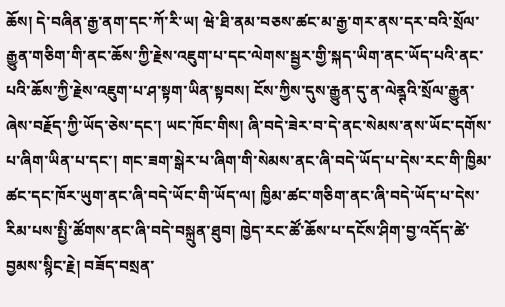ཆོས། དེ་བཞིན་རྒྱ་ནག་དང་ཀོ་རི་ཡ། ཝེ་ཐི་ནམ་བཅས་ཚང་མ་རྒྱ་གར་ནས་དར་བའི་སྲོལ་རྒྱུན་གཅིག་གི་ནང་ཆོས་ཀྱི་རྗེས་འཇུག་པ་དང་ལེགས་སྦྱར་གྱི་སྐད་ཡིག་ནང་ཡོད་པའི་ནང་པའི་ཆོས་ཀྱི་རྗེས་འཇུག་པ་ཤ་སྟག་ཡིན་སྟབས། ངོས་ཀྱིས་དུས་རྒྱུན་དུ་ན་ལེནྚའི་སྲོལ་རྒྱུན་ཞེས་བརྗོད་ཀྱི་ཡོད་ཅེས་དང་། ཡང་ཁོང་གིས། ཞི་བདེ་ཟེར་བ་དེ་ནང་སེམས་ནས་ཡོང་དགོས་པ་ཞིག་ཡིན་པ་དང་། གང་ཟག་སྒེར་པ་ཞིག་གི་སེམས་ནང་ཞི་བདེ་ཡོད་པ་དེས་རང་གི་ཁྱིམ་ཚང་དང་ཁོར་ཡུག་ནང་ཞི་བདེ་ཡོང་གི་ཡོད་ལ། ཁྱིམ་ཚང་གཅིག་ནང་ཞི་བདེ་ཡོད་པ་དེས་རིམ་པས་སྤྱི་ཚོགས་ནང་ཞི་བདེ་བསྐྲུན་ཐུབ། ཁྱེད་རང་ཚོ་ཆོས་པ་དངོས་ཤིག་བྱ་འདོད་ཚེ་བྱམས་སྙིང་རྗེ། བཟོད་བསྲན་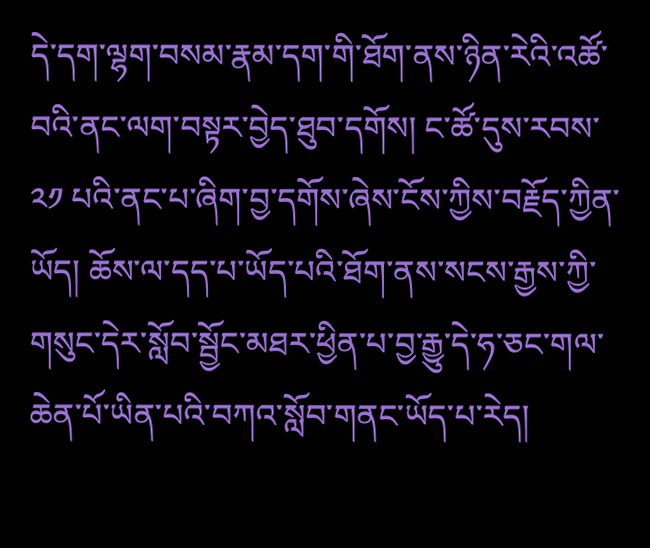དེ་དག་ལྷག་བསམ་རྣམ་དག་གི་ཐོག་ནས་ཉིན་རེའི་འཚོ་བའི་ནང་ལག་བསྟར་བྱེད་ཐུབ་དགོས། ང་ཚོ་དུས་རབས་ ༢༡ པའི་ནང་པ་ཞིག་བྱ་དགོས་ཞེས་ངོས་ཀྱིས་བརྗོད་ཀྱིན་ཡོད། ཆོས་ལ་དད་པ་ཡོད་པའི་ཐོག་ནས་སངས་རྒྱས་ཀྱི་གསུང་དེར་སློབ་སྦྱོང་མཐར་ཕྱིན་པ་བྱ་རྒྱུ་དེ་ཧ་ཅང་གལ་ཆེན་པོ་ཡིན་པའི་བཀའ་སློབ་གནང་ཡོད་པ་རེད།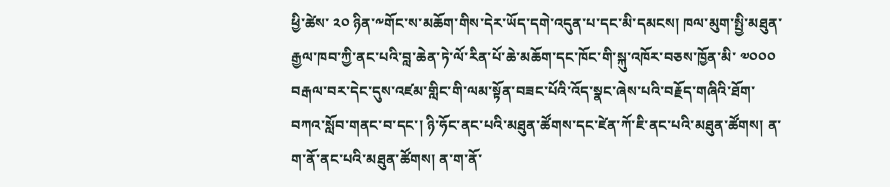ཕྱི་ཚེས་ ༢༠ ཉིན་༸གོང་ས་མཆོག་གིས་དེར་ཡོད་དགེ་འདུན་པ་དང་མི་དམངས། ཁལ་མུག་སྤྱི་མཐུན་རྒྱལ་ཁབ་ཀྱི་ནང་པའི་བླ་ཆེན་ཏེ་ལོ་རིན་པོ་ཆེ་མཆོག་དང་ཁོང་གི་སྐུ་འཁོར་བཅས་ཁྱོན་མི་ ༧༠༠༠ བརྒལ་བར་དེང་དུས་འཛམ་གླིང་གི་ལམ་སྟོན་བཟང་པོའི་འོད་སྣང་ཞེས་པའི་བརྗོད་གཞིའི་ཐོག་བཀའ་སློབ་གནང་བ་དང་། ཉི་ཧོང་ནང་པའི་མཐུན་ཚོགས་དང་ཛེན་ཀོ་ཇི་ནང་པའི་མཐུན་ཚོགས། ན་ག་ནོ་ནང་པའི་མཐུན་ཚོགས། ན་ག་ནོ་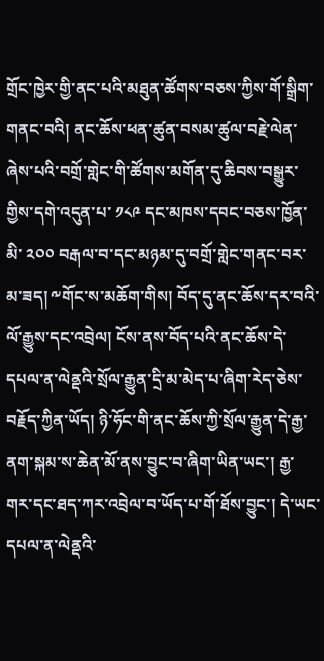གྲོང་ཁྱེར་གྱི་ནང་པའི་མཐུན་ཚོགས་བཅས་ཀྱིས་གོ་སྒྲིག་གནང་བའི། ནང་ཆོས་ཕན་ཚུན་བསམ་ཚུལ་བརྗེ་ལེན་ཞེས་པའི་བགྲོ་གླེང་གི་ཚོགས་མགོན་དུ་ཆིབས་བསྒྱུར་གྱིས་དགེ་འདུན་པ་ ༡༨༩ དང་མཁས་དབང་བཅས་ཁྱོན་མི་ ༢༠༠ བརྒལ་བ་དང་མཉམ་དུ་བགྲོ་གླེང་གནང་བར་མ་ཟད། ༸གོང་ས་མཆོག་གིས། བོད་དུ་ནང་ཆོས་དར་བའི་ལོ་རྒྱུས་དང་འབྲེལ། ངོས་ནས་བོད་པའི་ནང་ཆོས་དེ་དཔལ་ན་ལེནྡའི་སྲོལ་རྒྱུན་དྲི་མ་མེད་པ་ཞིག་རེད་ཅེས་བརྗོད་ཀྱིན་ཡོད། ཉི་ཧོང་གི་ནང་ཆོས་ཀྱི་སྲོལ་རྒྱུན་དེ་རྒྱ་ནག་སྐམ་ས་ཆེན་མོ་ནས་བྱུང་བ་ཞིག་ཡིན་ཡང་། རྒྱ་གར་དང་ཐད་ཀར་འབྲེལ་བ་ཡོད་པ་གོ་ཐོས་བྱུང་། དེ་ཡང་དཔལ་ན་ལེནྡའི་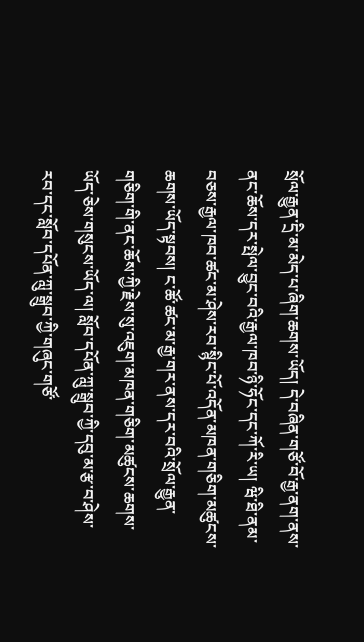སྲོལ་རྒྱུན་དྲི་མ་མེད་པ་ཞིག་ཆགས་ཡོད། དེ་བཞིན་གཙོ་བོ་རྒྱ་ནག་ནས་ནང་ཆོས་དར་སྤེལ་བྱུང་བའི་རྒྱལ་ཁབ་ཉི་ཧོང་དང་ཀོ་རི་ཡ། ཝི་ཐི་ནམ་བཅས་རྒྱལ་ཁབ་ཚང་མ་ཤེས་རབ་སྙིང་པོ་འདོན་མཁན་གཅིག་མཚུངས་ཆགས་ཡོད་སྟབས། ང་ཚོ་ཚང་མ་རྒྱ་གར་ནས་དར་བའི་སྲོལ་རྒྱུན་གཅིག་གི་ནང་ཆོས་ཀྱི་རྗེས་སུ་འཇུག་མཁན་གཅིག་མཚུངས་ཆགས་ཡོད་ཅེས་གསུངས་ཡོད་ལ། སློབ་དཔོན་ཀླུ་སྒྲུབ་ཀྱི་དབུ་མ་རྩ་བ་ཤེས་རབ་དང་སློབ་དཔོན་ཀླུ་སྒྲུབ་ཀྱི་གཞུང་གཙོ་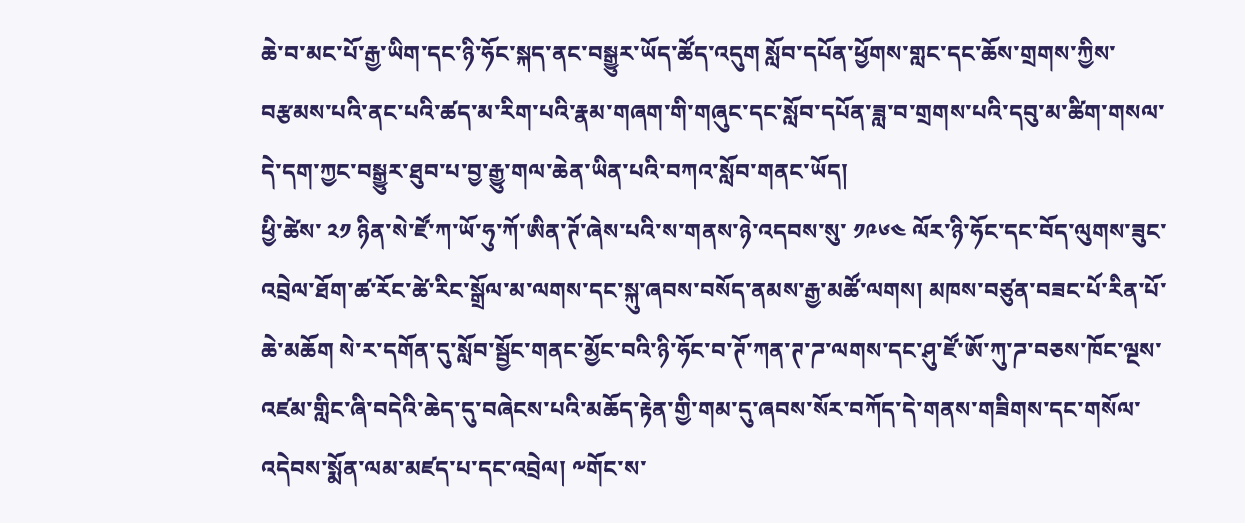ཆེ་བ་མང་པོ་རྒྱ་ཡིག་དང་ཉི་ཧོང་སྐད་ནང་བསྒྱུར་ཡོད་ཚོད་འདུག སློབ་དཔོན་ཕྱོགས་གླང་དང་ཆོས་གྲགས་ཀྱིས་བརྩམས་པའི་ནང་པའི་ཚད་མ་རིག་པའི་རྣམ་གཞག་གི་གཞུང་དང་སློབ་དཔོན་ཟླ་བ་གྲགས་པའི་དབུ་མ་ཚིག་གསལ་དེ་དག་ཀྱང་བསྒྱུར་ཐུབ་པ་བྱ་རྒྱུ་གལ་ཆེན་ཡིན་པའི་བཀའ་སློབ་གནང་ཡོད།
ཕྱི་ཚེས་ ༢༡ ཉིན་སེ་ཛོ་ཀ་ཡོ་ཧུ་ཀོ་ཨིན་ཊོ་ཞེས་པའི་ས་གནས་ཉེ་འདབས་སུ་ ༡༩༦༤ ལོར་ཉི་ཧོང་དང་བོད་ལུགས་ཟུང་འབྲེལ་ཐོག་ཚ་རོང་ཚེ་རིང་སྒྲོལ་མ་ལགས་དང་སྐུ་ཞབས་བསོད་ནམས་རྒྱ་མཚོ་ལགས། མཁས་བཙུན་བཟང་པོ་རིན་པོ་ཆེ་མཆོག སེ་ར་དགོན་དུ་སློབ་སྦྱོང་གནང་མྱོང་བའི་ཉི་ཧོང་བ་ཊོ་ཀན་ཊ་ཌ་ལགས་དང་ཤུ་ཛོ་ཨོ་ཀུ་ཌ་བཅས་ཁོང་ལྔས་འཛམ་གླིང་ཞི་བདེའི་ཆེད་དུ་བཞེངས་པའི་མཆོད་རྟེན་གྱི་གམ་དུ་ཞབས་སོར་བཀོད་དེ་གནས་གཟིགས་དང་གསོལ་འདེབས་སྨོན་ལམ་མཛད་པ་དང་འབྲེལ། ༸གོང་ས་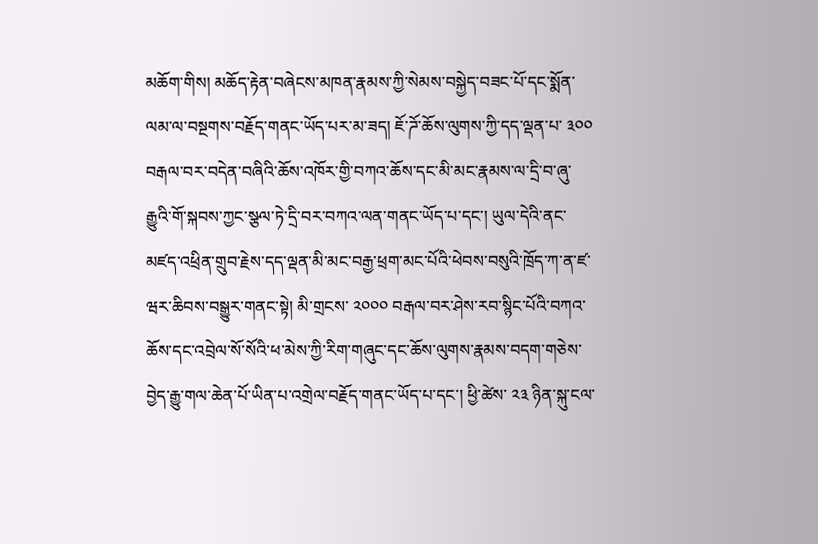མཆོག་གིས། མཆོད་རྟེན་བཞེངས་མཁན་རྣམས་ཀྱི་སེམས་བསྐྱེད་བཟང་པོ་དང་སྨོན་ལམ་ལ་བསྔགས་བརྗོད་གནང་ཡོད་པར་མ་ཟད། ཇོ་ཌོ་ཆོས་ལུགས་ཀྱི་དད་ལྡན་པ་ ༣༠༠ བརྒལ་བར་བདེན་བཞིའི་ཆོས་འཁོར་གྱི་བཀའ་ཆོས་དང་མི་མང་རྣམས་ལ་དྲི་བ་ཞུ་རྒྱུའི་གོ་སྐབས་ཀྱང་སྩལ་ཏེ་དྲི་བར་བཀའ་ལན་གནང་ཡོད་པ་དང་། ཡུལ་དེའི་ནང་མཛད་འཕྲིན་གྲུབ་རྗེས་དད་ལྡན་མི་མང་བརྒྱ་ཕྲག་མང་པོའི་ཕེབས་བསུའི་ཁྲོད་ཀ་ན་ཛ་ཝར་ཆིབས་བསྒྱུར་གནང་སྟེ། མི་གྲངས་ ༢༠༠༠ བརྒལ་བར་ཤེས་རབ་སྙིང་པོའི་བཀའ་ཆོས་དང་འབྲེལ་སོ་སོའི་ཕ་མེས་ཀྱི་རིག་གཞུང་དང་ཆོས་ལུགས་རྣམས་བདག་གཅེས་བྱེད་རྒྱུ་གལ་ཆེན་པོ་ཡིན་པ་འགྲེལ་བརྗོད་གནང་ཡོད་པ་དང་། ཕྱི་ཚེས་ ༢༣ ཉིན་སྐུ་ངལ་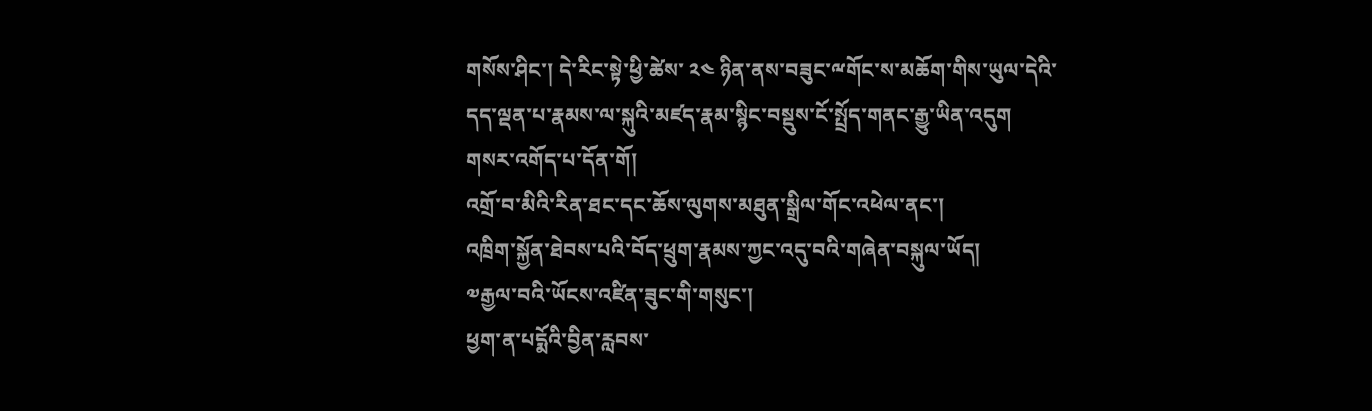གསོས་ཤིང་། དེ་རིང་སྟེ་ཕྱི་ཚེས་ ༢༤ ཉིན་ནས་བཟུང་ྋགོང་ས་མཆོག་གིས་ཡུལ་དེའི་དད་ལྡན་པ་རྣམས་ལ་སྐུའི་མཛད་རྣམ་སྙིང་བསྡུས་ངོ་སྤྲོད་གནང་རྒྱུ་ཡིན་འདུག
གསར་འགོད་པ་དོན་གོ།
འགྲོ་བ་མིའི་རིན་ཐང་དང་ཆོས་ལུགས་མཐུན་སྒྲིལ་གོང་འཕེལ་ནང་།
འཁྲིག་སྐྱོན་ཐེབས་པའི་བོད་ཕྲུག་རྣམས་ཀྱང་འདུ་བའི་གཞེན་བསྐུལ་ཡོད།
༧རྒྱལ་བའི་ཡོངས་འཛིན་ཟུང་གི་གསུང་།
ཕྱག་ན་པདྨོའི་བྱིན་རླབས་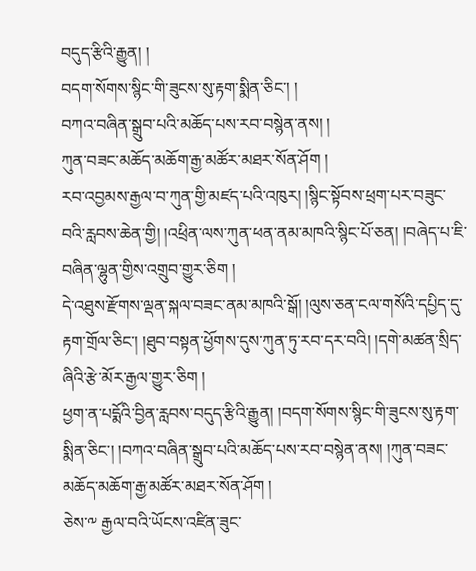བདུད་རྩིའི་རྒྱུན། །
བདག་སོགས་སྙིང་གི་ཟུངས་སུ་རྟག་སྨིན་ཅིང་། །
བཀའ་བཞིན་སྒྲུབ་པའི་མཆོད་པས་རབ་བསྙེན་ནས། །
ཀུན་བཟང་མཆོད་མཆོག་རྒྱ་མཚོར་མཐར་སོན་ཤོག །
རབ་འབྱམས་རྒྱལ་བ་ཀུན་གྱི་མཛད་པའི་འཁུར། །སྙིང་སྟོབས་ཕྲག་པར་བཟུང་བའི་རླབས་ཆེན་གྱི། །འཕྲིན་ལས་ཀུན་ཕན་ནམ་མཁའི་སྙིང་པོ་ཅན། །བཞེད་པ་ཇི་བཞིན་ལྷུན་གྱིས་འགྲུབ་གྱུར་ཅིག །
དེ་འཐུས་རྫོགས་ལྡན་སྐལ་བཟང་ནམ་མཁའི་སྒོ། །ལུས་ཅན་ངལ་གསོའི་དཔྱིད་དུ་རྟག་གྲོལ་ཅིང་། །ཐུབ་བསྟན་ཕྱོགས་དུས་ཀུན་ཏུ་རབ་དར་བའི། །དགེ་མཚན་སྲིད་ཞིའི་རྩེ་མོར་རྒྱལ་གྱུར་ཅིག །
ཕྱག་ན་པདྨོའི་བྱིན་རླབས་བདུད་རྩིའི་རྒྱུན། །བདག་སོགས་སྙིང་གི་ཟུངས་སུ་རྟག་སྨིན་ཅིང་། །བཀའ་བཞིན་སྒྲུབ་པའི་མཆོད་པས་རབ་བསྙེན་ནས། །ཀུན་བཟང་མཆོད་མཆོག་རྒྱ་མཚོར་མཐར་སོན་ཤོག །
ཅེས་༸ རྒྱལ་བའི་ཡོངས་འཛིན་ཟུང་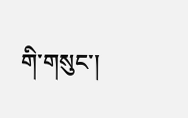གི་གསུང་།